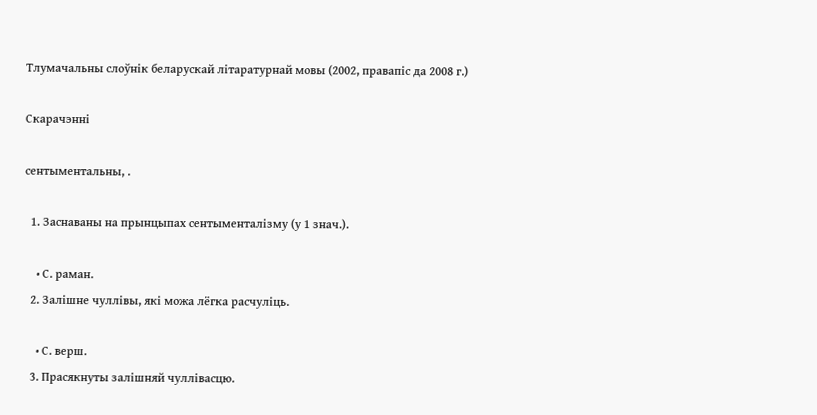Тлумачальны слоўнік беларускай літаратурнай мовы (2002, правапіс да 2008 г.)

Скарачэнні

сентыментальны, .

  1. Заснаваны на прынцыпах сентыменталізму (у 1 знач.).

    • С. раман.
  2. Залішне чуллівы, які можа лёгка расчуліць.

    • С. верш.
  3. Прасякнуты залішняй чуллівасцю.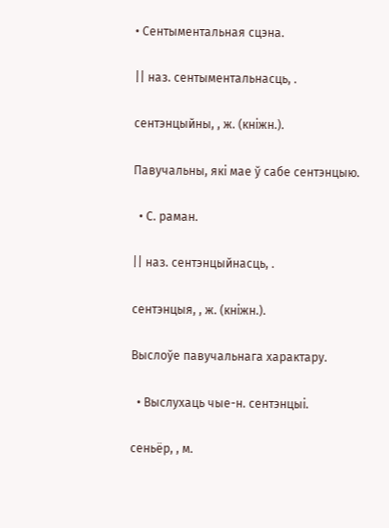• Сентыментальная сцэна.

|| наз. сентыментальнасць, .

сентэнцыйны, , ж. (кніжн.).

Павучальны, які мае ў сабе сентэнцыю.

  • С. раман.

|| наз. сентэнцыйнасць, .

сентэнцыя, , ж. (кніжн.).

Выслоўе павучальнага характару.

  • Выслухаць чые-н. сентэнцыі.

сеньёр, , м.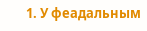1. У феадальным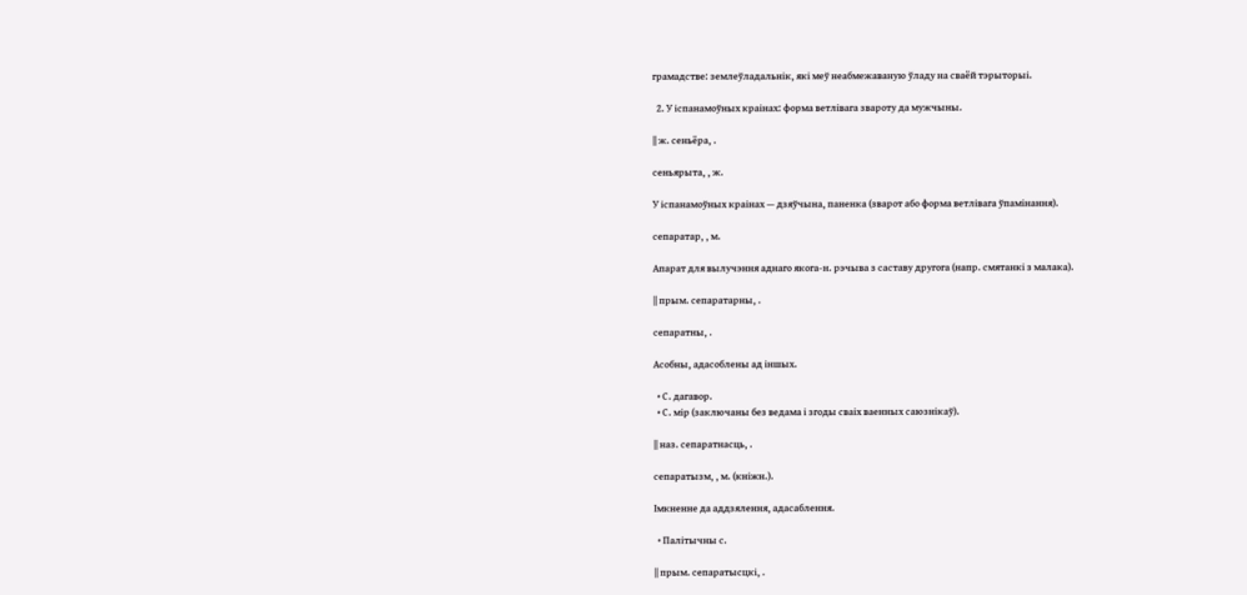грамадстве: землеўладальнік, які меў неабмежаваную ўладу на сваёй тэрыторыі.

  2. У іспанамоўных краінах: форма ветлівага звароту да мужчыны.

|| ж. сеньёра, .

сеньярыта, , ж.

У іспанамоўных краінах — дзяўчына, паненка (зварот або форма ветлівага ўпамінання).

сепаратар, , м.

Апарат для вылучэння аднаго якога-н. рэчыва з саставу другога (напр. смятанкі з малака).

|| прым. сепаратарны, .

сепаратны, .

Асобны, адасоблены ад іншых.

  • С. дагавор.
  • С. мір (заключаны без ведама і згоды сваіх ваенных саюзнікаў).

|| наз. сепаратнасць, .

сепаратызм, , м. (кніжн.).

Імкненне да аддзялення, адасаблення.

  • Палітычны с.

|| прым. сепаратысцкі, .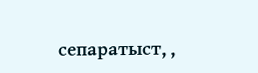сепаратыст, ,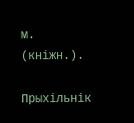м. (кніжн.).

Прыхільнік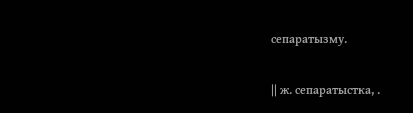сепаратызму.

|| ж. сепаратыстка, .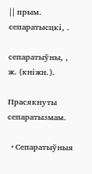|| прым. сепаратысцкі, .

сепаратыўны, , ж. (кніжн.).

Прасякнуты сепаратызмам.

  • Сепаратыўныя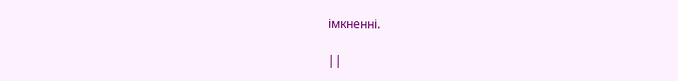імкненні.

||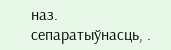наз. сепаратыўнасць, .